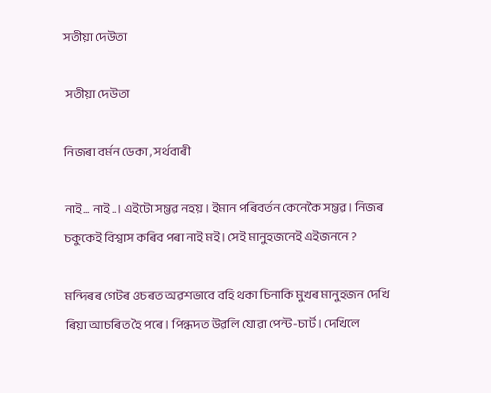সতীয়া দেউতা

 সতীয়া দেউতা

নিজৰা বৰ্মন ডেকা , সৰ্থবাৰী

নাই... নাই..। এইটো সম্ভৱ নহয় । ইমান পৰিবৰ্তন কেনেকৈ সম্ভৱ। নিজৰ চকুকেই বিশ্বাস কৰিব পৰা নাই মই। সেই মানুহজনেই এইজননে ?

মন্দিৰৰ গেটৰ ওচৰত অৱশভাবে বহি থকা চিনাকি মুখৰ মানুহজন দেখি ৰিয়া আচৰিত হৈ পৰে। পিন্ধদত উৱলি যোৱা পেন্ট-চাৰ্ট । দেখিলে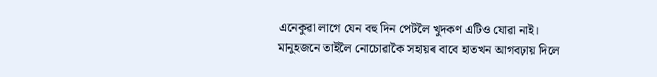এনেকুৱা লাগে যেন বহু দিন পেটলৈ খুদকণ এটিও যোৱা নাই। মানুহজনে তাইলৈ নোচোৱাকৈ সহায়ৰ বাবে হাতখন আগবঢ়ায় দিলে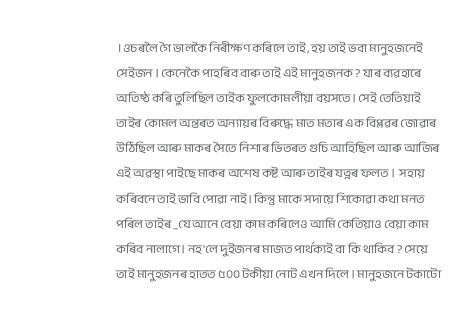।ওচৰলৈ গৈ ভালকৈ নিৰীক্ষণ কৰিলে তাই, হয় তাই ভবা মানুহজনেই সেইজন । কেনেকৈ পাহৰিব বাৰু তাই এই মানুহজনক ? যাৰ ব্যৱহাৰে অতিষ্ঠ কৰি তুলিছিল তাইক ফুলকোমলীয়া বয়সতে। সেই তেতিয়াই তাইৰ কোমল অন্তৰত অন্যায়ৰ বিৰুদ্ধে মাত মতাৰ এক বিপ্লৱৰ জোৱাৰ উঠিছিল আৰু মাকৰ সৈতে নিশাৰ ভিতৰত গুচি আহিছিল আৰু আজিৰ এই অৱস্থা পাইছে মাকৰ অশেষ কষ্ট আৰু তাইৰ যত্নৰ ফলত ।  সহায় কৰিবনে তাই ভাবি পোৱা নাই। কিন্তু মাকে সদায়ে শিকোৱা কথা মনত পৰিল তাইৰ _যে আনে বেয়া কাম কৰিলেও আমি কেতিয়াও বেয়া কাম কৰিব নালাগে। নহ'লে দুইজনৰ মাজত পাৰ্থক্যই বা কি থাকিব ? সেয়ে তাই মানুহজনৰ হাতত ৫০০ টকীয়া নোট এখন দিলে । মানুহজনে টকাটো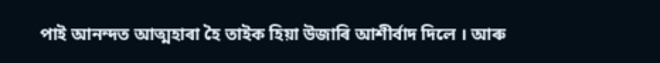পাই আনন্দত আত্মহাৰা হৈ তাইক হিয়া উজাৰি আশীৰ্বাদ দিলে । আৰু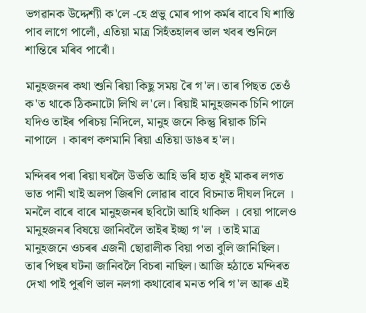ভগৱানক উদ্দেশ্যী ক'লে -হে প্ৰভু মোৰ পাপ কৰ্মৰ বাবে যি শাস্তি পাব লাগে পালোঁ, এতিয়া মাত্ৰ সিহঁতহালৰ ভাল খবৰ শুনিলে শান্তিৰে মৰিব পাৰোঁ।

মানুহজনৰ কথা শুনি ৰিয়া কিছু সময় ৰৈ গ'ল। তাৰ পিছত তেওঁ ক'ত থাকে ঠিকনাটো লিখি ল'লে। ৰিয়াই মানুহজনক চিনি পালে যদিও তাইৰ পৰিচয় নিদিলে, মানুহ জনে কিন্তু ৰিয়াক চিনি নাপালে । কাৰণ কণমানি ৰিয়া এতিয়া ডাঙৰ হ'ল।

মন্দিৰৰ পৰা ৰিয়া ঘৰলৈ উভতি আহি ভৰি হাত ধুই মাকৰ লগত ভাত পানী খাই অলপ জিৰণি লোৱাৰ বাবে বিচনাত দীঘল দিলে । মনলৈ বাৰে বাৰে মানুহজনৰ ছবিটো আহি থাকিল । বেয়া পালেও মানুহজনৰ বিষয়ে জানিবলৈ তাইৰ ইচ্ছা গ'ল । তাই মাত্ৰ মানুহজনে ওচৰৰ এজনী ছোৱালীক বিয়া পতা বুলি জানিছিল। তাৰ পিছৰ ঘটনা জানিবলৈ বিচৰা নাছিল। আজি হঠাতে মন্দিৰত দেখা পাই পুৰণি ভাল নলগা কথাবোৰ মনত পৰি গ'ল আৰু এই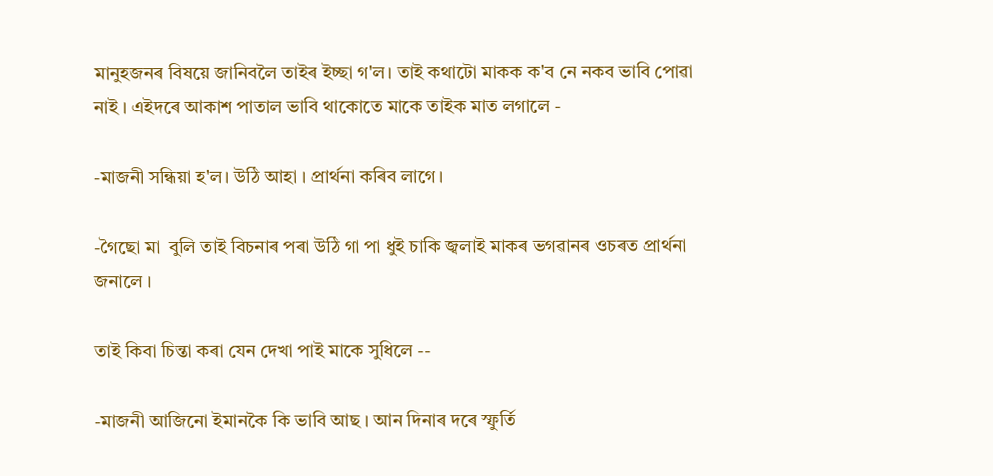মানুহজনৰ বিষয়ে জানিবলৈ তাইৰ ইচ্ছা গ'ল। তাই কথাটো মাকক ক'ব নে নকব ভাবি পোৱা নাই । এইদৰে আকাশ পাতাল ভাবি থাকোতে মাকে তাইক মাত লগালে -

-মাজনী সন্ধিয়া হ'ল। উঠি আহা । প্ৰাৰ্থনা কৰিব লাগে।

-গৈছো মা  বুলি তাই বিচনাৰ পৰা উঠি গা পা ধুই চাকি জ্বলাই মাকৰ ভগৱানৰ ওচৰত প্ৰাৰ্থনা জনালে ।

তাই কিবা চিন্তা কৰা যেন দেখা পাই মাকে সুধিলে --

-মাজনী আজিনো ইমানকৈ কি ভাবি আছ । আন দিনাৰ দৰে স্ফুৰ্তি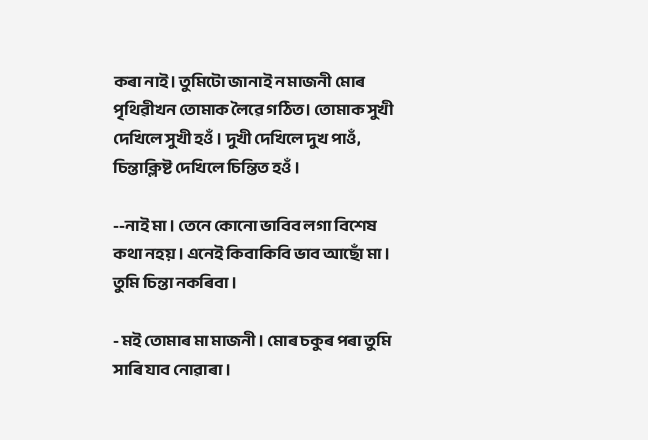কৰা নাই। তুমিটো জানাই ন মাজনী মোৰ পৃথিৱীখন তোমাক লৈৱে গঠিত। তোমাক সুখী দেখিলে সুখী হওঁ । দুখী দেখিলে দুখ পাওঁ, চিন্তাক্লিষ্ট দেখিলে চিন্তিত হওঁ ।

--নাই মা । তেনে কোনো ভাবিব লগা বিশেষ কথা নহয় । এনেই কিবাকিবি ভাব আছোঁ মা । তুমি চিন্তা নকৰিবা ।

- মই তোমাৰ মা মাজনী । মোৰ চকুৰ পৰা তুমি সাৰি যাব নোৱাৰা ।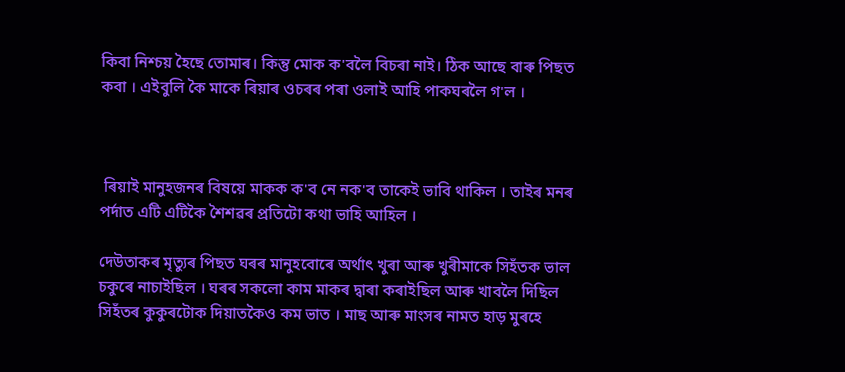কিবা নিশ্চয় হৈছে তোমাৰ। কিন্তু মোক ক'বলৈ বিচৰা নাই। ঠিক আছে বাৰু পিছত কবা । এইবুলি কৈ মাকে ৰিয়াৰ ওচৰৰ পৰা ওলাই আহি পাকঘৰলৈ গ'ল ।



 ৰিয়াই মানুহজনৰ বিষয়ে মাকক ক'ব নে নক'ব তাকেই ভাবি থাকিল । তাইৰ মনৰ পৰ্দাত এটি এটিকৈ শৈশৱৰ প্ৰতিটো কথা ভাহি আহিল ।

দেউতাকৰ মৃত্যুৰ পিছত ঘৰৰ মানুহবোৰে অৰ্থাৎ খুৰা আৰু খুৰীমাকে সিহঁতক ভাল চকুৰে নাচাইছিল । ঘৰৰ সকলো কাম মাকৰ দ্বাৰা কৰাইছিল আৰু খাবলৈ দিছিল সিহঁতৰ কুকুৰটোক দিয়াতকৈও কম ভাত । মাছ আৰু মাংসৰ নামত হাড় মুৰহে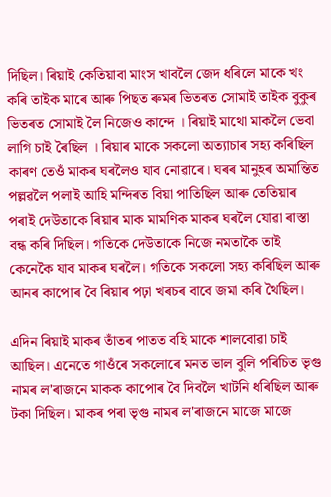দিছিল। ৰিয়াই কেতিয়াবা মাংস খাবলৈ জেদ ধৰিলে মাকে খং কৰি তাইক মাৰে আৰু পিছত ৰুমৰ ভিতৰত সোমাই তাইক বুকুৰ ভিতৰত সোমাই লৈ নিজেও কান্দে । ৰিয়াই মাথো মাকলৈ ভেবা লাগি চাই ৰৈছিল । ৰিয়াৰ মাকে সকলো অত্যাচাৰ সহ্য কৰিছিল কাৰণ তেওঁ মাকৰ ঘৰলৈও যাব নোৱাৰে। ঘৰৰ মানুহৰ অমান্তিত পল্লৱলৈ পলাই আহি মন্দিৰত বিয়া পাতিছিল আৰু তেতিয়াৰ পৰাই দেউতাকে ৰিয়াৰ মাক মামণিক মাকৰ ঘৰলৈ যোৱা ৰাস্তা বন্ধ কৰি দিছিল। গতিকে দেউতাকে নিজে নমতাকৈ তাই কেনেকৈ যাব মাকৰ ঘৰলৈ। গতিকে সকলো সহ্য কৰিছিল আৰু আনৰ কাপোৰ বৈ ৰিয়াৰ পঢ়া খৰচৰ বাবে জমা কৰি থৈছিল।

এদিন ৰিয়াই মাকৰ তাঁতৰ পাতত বহি মাকে শালবোৱা চাই আছিল। এনেতে গাওঁৰে সকলোৰে মনত ভাল বুলি পৰিচিত ভৃগু নামৰ ল'ৰাজনে মাকক কাপোৰ বৈ দিবলৈ খাটনি ধৰিছিল আৰু টকা দিছিল। মাকৰ পৰা ভৃগু নামৰ ল'ৰাজনে মাজে মাজে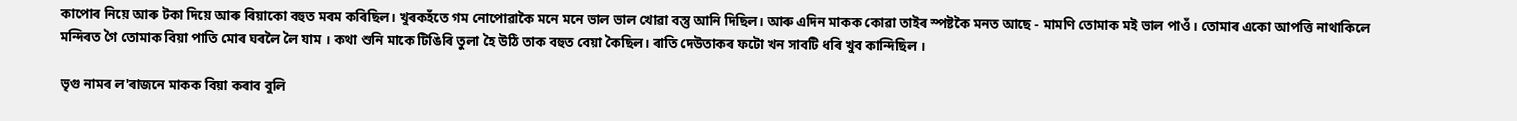কাপোৰ নিয়ে আৰু টকা দিয়ে আৰু ৰিয়াকো বহুত মৰম কৰিছিল। খুৰকহঁতে গম নোপোৱাকৈ মনে মনে ভাল ভাল খোৱা বস্তু আনি দিছিল। আৰু এদিন মাকক কোৱা তাইৰ স্পষ্টকৈ মনত আছে - মামণি তোমাক মই ভাল পাওঁ। তোমাৰ একো আপত্তি নাথাকিলে মন্দিৰত গৈ তোমাক বিয়া পাতি মোৰ ঘৰলৈ লৈ যাম । কথা শুনি মাকে টিঙিৰি তুলা হৈ উঠি তাক বহুত বেয়া কৈছিল। ৰাতি দেউতাকৰ ফটো খন সাবটি ধৰি খুব কান্দিছিল ।

ভৃগু নামৰ ল'ৰাজনে মাকক বিয়া কৰাব বুলি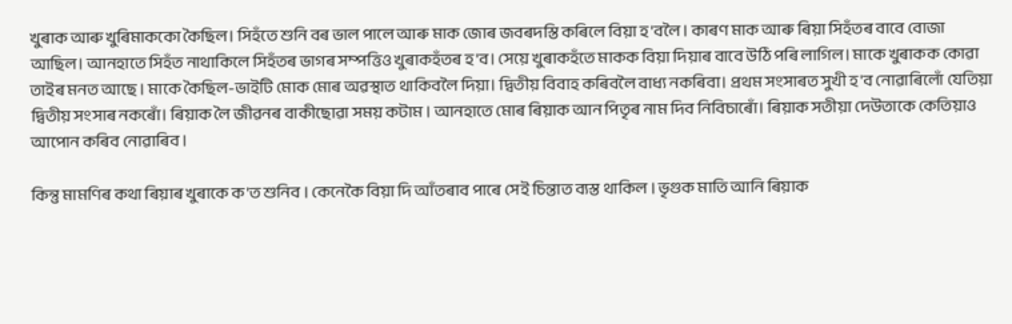খুৰাক আৰু খুৰিমাককো কৈছিল। সিহঁতে শুনি বৰ ভাল পালে আৰু মাক জোৰ জবৰদস্তি কৰিলে বিয়া হ'বলৈ । কাৰণ মাক আৰু ৰিয়া সিহঁতৰ বাবে বোজা আছিল। আনহাতে সিহঁত নাথাকিলে সিহঁতৰ ভাগৰ সম্পত্তিও খুৰাকহঁতৰ হ'ব। সেয়ে খুৰাকহঁতে মাকক বিয়া দিয়াৰ বাবে উঠি পৰি লাগিল। মাকে খুৰাকক কোৱা তাইৰ মনত আছে । মাকে কৈছিল-ভাইটি মোক মোৰ অৱস্থাত থাকিবলৈ দিয়া। দ্বিতীয় বিবাহ কৰিবলৈ বাধ্য নকৰিবা। প্ৰথম সংসাৰত সুখী হ'ব নোৱাৰিলোঁ যেতিয়া দ্বিতীয় সংসাৰ নকৰোঁ। ৰিয়াক লৈ জীৱনৰ বাকীছোৱা সময় কটাম । আনহাতে মোৰ ৰিয়াক আন পিতৃৰ নাম দিব নিবিচাৰোঁ। ৰিয়াক সতীয়া দেউতাকে কেতিয়াও আপোন কৰিব নোৱাৰিব ।

কিন্তু মামণিৰ কথা ৰিয়াৰ খুৰাকে ক'ত শুনিব । কেনেকৈ বিয়া দি আঁতৰাব পাৰে সেই চিন্তাত ব্যস্ত থাকিল । ভৃগুক মাতি আনি ৰিয়াক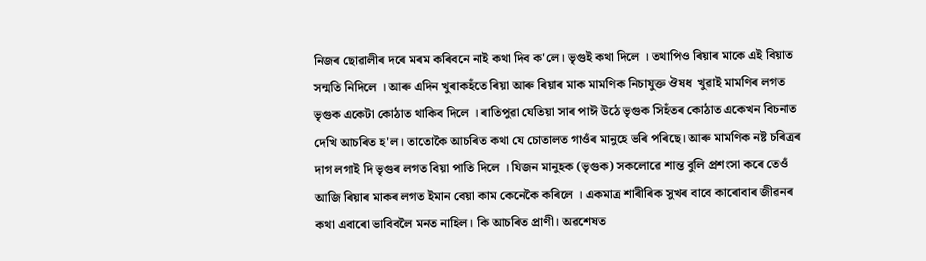নিজৰ ছোৱালীৰ দৰে মৰম কৰিবনে নাই কথা দিব ক'লে। ভৃগুই কথা দিলে । তথাপিও ৰিয়াৰ মাকে এই বিয়াত সন্মতি নিদিলে । আৰু এদিন খুৰাকহঁতে ৰিয়া আৰু ৰিয়াৰ মাক মামণিক নিচাযুক্ত ঔষধ  খুৱাই মামণিৰ লগত ভৃগুক একেটা কোঠাত থাকিব দিলে । ৰাতিপুৱা যেতিয়া সাৰ পাঈ উঠে ভৃগুক সিহঁতৰ কোঠাত একেখন বিচনাত দেখি আচৰিত হ'ল। তাতোকৈ আচৰিত কথা যে চোতালত গাওঁৰ মানুহে ভৰি পৰিছে। আৰু মামণিক নষ্ট চৰিত্ৰৰ দাগ লগাই দি ভৃগুৰ লগত বিয়া পাতি দিলে । যিজন মানুহক (ভৃগুক) সকলোৱে শান্ত বুলি প্ৰশংসা কৰে তেওঁ আজি ৰিয়াৰ মাকৰ লগত ইমান বেয়া কাম কেনেকৈ কৰিলে । একমাত্ৰ শাৰীৰিক সুখৰ বাবে কাৰোবাৰ জীৱনৰ কথা এবাৰো ভাবিবলৈ মনত নাহিল। কি আচৰিত প্ৰাণী। অৱশেষত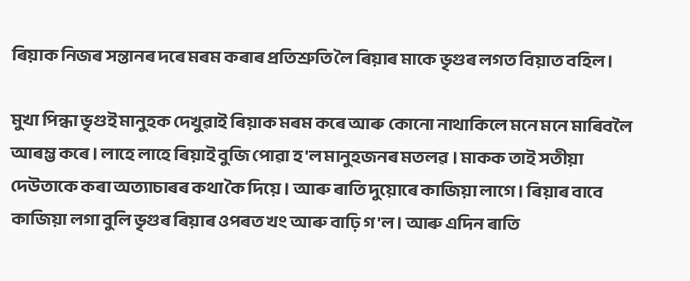ৰিয়াক নিজৰ সন্তানৰ দৰে মৰম কৰাৰ প্ৰতিশ্ৰুতি লৈ ৰিয়াৰ মাকে ভৃগুৰ লগত বিয়াত বহিল ।

মুখা পিন্ধা ভৃগুই মানুহক দেখুৱাই ৰিয়াক মৰম কৰে আৰু কোনো নাথাকিলে মনে মনে মাৰিবলৈ আৰম্ভ কৰে। লাহে লাহে ৰিয়াই বুজি পোৱা হ'ল মানুহজনৰ মতলৱ । মাকক তাই সতীয়া দেউতাকে কৰা অত্যাচাৰৰ কথা কৈ দিয়ে। আৰু ৰাতি দুয়োৰে কাজিয়া লাগে। ৰিয়াৰ বাবে কাজিয়া লগা বুলি ভৃগুৰ ৰিয়াৰ ওপৰত খং আৰু বাঢ়ি গ'ল। আৰু এদিন ৰাতি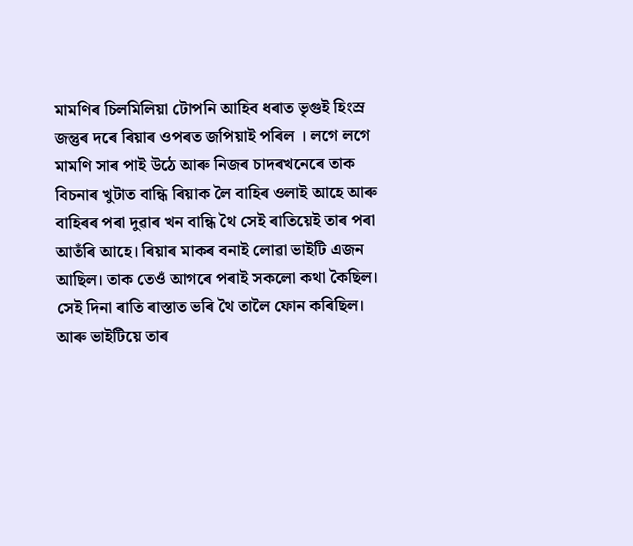মামণিৰ চিলমিলিয়া টোপনি আহিব ধৰাত ভৃগুই হিংস্ৰ জন্তুৰ দৰে ৰিয়াৰ ওপৰত জপিয়াই পৰিল । লগে লগে মামণি সাৰ পাই উঠে আৰু নিজৰ চাদৰখনেৰে তাক বিচনাৰ খুটাত বান্ধি ৰিয়াক লৈ বাহিৰ ওলাই আহে আৰু বাহিৰৰ পৰা দুৱাৰ খন বান্ধি থৈ সেই ৰাতিয়েই তাৰ পৰা আতঁৰি আহে। ৰিয়াৰ মাকৰ বনাই লোৱা ভাইটি এজন আছিল। তাক তেওঁ আগৰে পৰাই সকলো কথা কৈছিল। সেই দিনা ৰাতি ৰাস্তাত ভৰি থৈ তালৈ ফোন কৰিছিল। আৰু ভাইটিয়ে তাৰ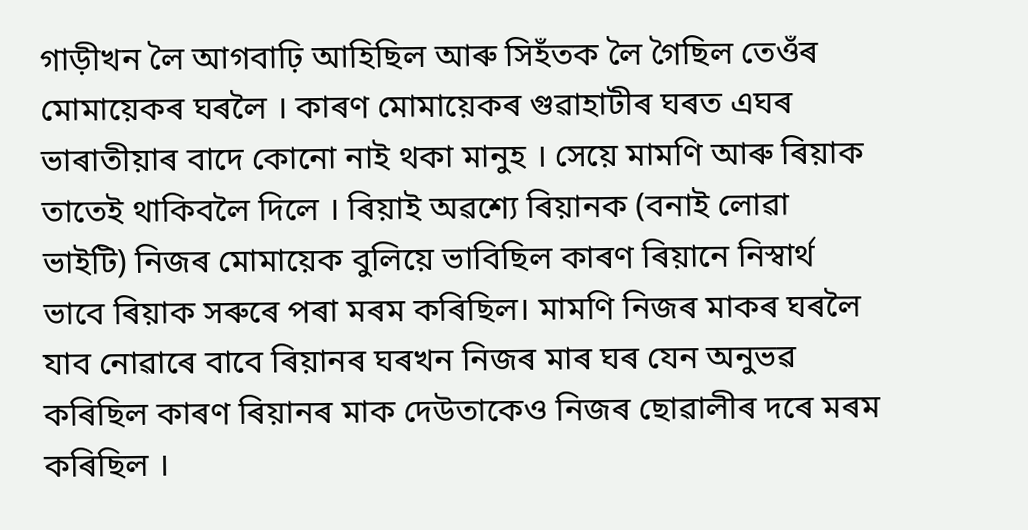গাড়ীখন লৈ আগবাঢ়ি আহিছিল আৰু সিহঁতক লৈ গৈছিল তেওঁৰ মোমায়েকৰ ঘৰলৈ । কাৰণ মোমায়েকৰ গুৱাহাটীৰ ঘৰত এঘৰ ভাৰাতীয়াৰ বাদে কোনো নাই থকা মানুহ । সেয়ে মামণি আৰু ৰিয়াক তাতেই থাকিবলৈ দিলে । ৰিয়াই অৱশ্যে ৰিয়ানক (বনাই লোৱা ভাইটি) নিজৰ মোমায়েক বুলিয়ে ভাবিছিল কাৰণ ৰিয়ানে নিস্বাৰ্থ ভাবে ৰিয়াক সৰুৰে পৰা মৰম কৰিছিল। মামণি নিজৰ মাকৰ ঘৰলৈ যাব নোৱাৰে বাবে ৰিয়ানৰ ঘৰখন নিজৰ মাৰ ঘৰ যেন অনুভৱ কৰিছিল কাৰণ ৰিয়ানৰ মাক দেউতাকেও নিজৰ ছোৱালীৰ দৰে মৰম কৰিছিল ।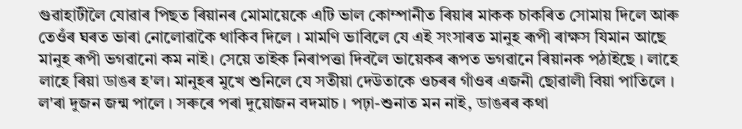গুৱাহাটীলৈ যোৱাৰ পিছত ৰিয়ানৰ মোমায়েকে এটি ভাল কোম্পানীত ৰিয়াৰ মাকক চাকৰিত সোমায় দিলে আৰু তেওঁৰ ঘৰত ভাৰা নোলোৱাকৈ থাকিব দিলে । মামণি ভাবিলে যে এই সংসাৰত মানুহ ৰূপী ৰাক্ষস যিমান আছে মানুহ ৰূপী ভগৱানো কম নাই। সেয়ে তাইক নিৰাপত্তা দিবলৈ ভায়েকৰ ৰূপত ভগৱানে ৰিয়ানক পঠাইছে । লাহে লাহে ৰিয়া ডাঙৰ হ'ল। মানুহৰ মুখে শুনিলে যে সতীয়া দেউতাকে ওচৰৰ গাঁওৰ এজনী ছোৱালী বিয়া পাতিলে । ল'ৰা দুজন জন্ম পালে । সৰুৰে পৰা দুয়োজন বদমাচ । পঢ়া-শুনাত মন নাই, ডাঙৰৰ কথা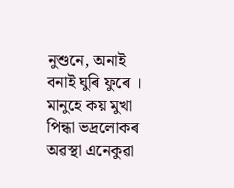নুশুনে, অনাই বনাই ঘুৰি ফুৰে । মানুহে কয় মুখা পিন্ধা ভদ্ৰলোকৰ অৱস্থা এনেকুৱা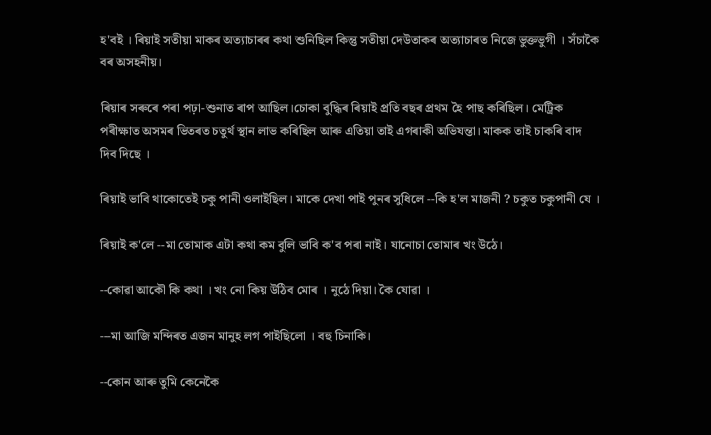হ'বই । ৰিয়াই সতীয়া মাকৰ অত্যাচাৰৰ কথা শুনিছিল কিন্তু সতীয়া দেউতাকৰ অত্যাচাৰত নিজে ভুক্তভুগী । সঁচাকৈ বৰ অসহনীয়।

ৰিয়াৰ সৰুৰে পৰা পঢ়া-শুনাত ৰাপ আছিল।চোকা বুদ্ধিৰ ৰিয়াই প্ৰতি বছৰ প্ৰথম হৈ পাছ কৰিছিল। মেট্ৰিক পৰীক্ষাত অসমৰ ভিতৰত চতুৰ্থ স্থান লাভ কৰিছিল আৰু এতিয়া তাই এগৰাকী অভিযন্তা। মাকক তাই চাকৰি বাদ দিব দিছে ।

ৰিয়াই ভাবি থাকোতেই চকু পানী ওলাইছিল। মাকে দেখা পাই পুনৰ সুধিলে --কি হ'ল মাজনী ? চকুত চকুপানী যে ।

ৰিয়াই ক'লে --মা তোমাক এটা কথা কম বুলি ভাবি ক'ব পৰা নাই। যানোচা তোমাৰ খং উঠে।

--কোৱা আকৌ কি কথা । খং নো কিয় উঠিব মোৰ । নুঠে দিয়া। কৈ যোৱা ।

---মা আজি মন্দিৰত এজন মানুহ লগ পাইছিলো । বহু চিনাকি।

--কোন আৰু তুমি কেনেকৈ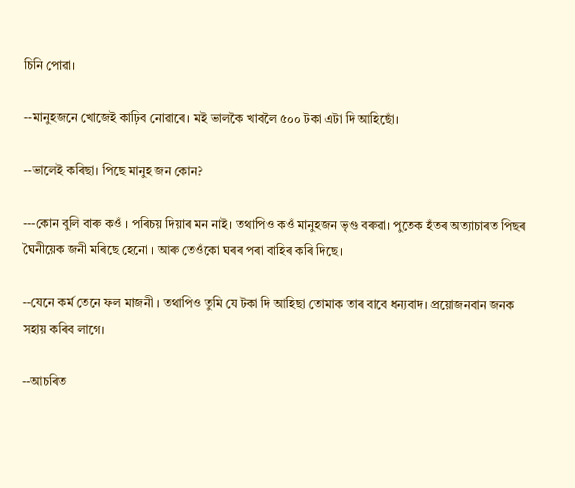চিনি পোৱা।

--মানুহজনে খোজেই কাঢ়িব নোৱাৰে। মই ভালকৈ খাবলৈ ৫০০ টকা এটা দি আহিছোঁ।

--ভালেই কৰিছা। পিছে মানুহ জন কোন?

---কোন বুলি বাৰু কওঁ । পৰিচয় দিয়াৰ মন নাই। তথাপিও কওঁ মানুহজন ভৃগু বৰুৱা। পুতেক হঁতৰ অত্যাচাৰত পিছৰ ঘৈনীয়েক জনী মৰিছে হেনো । আৰু তেওঁকো ঘৰৰ পৰা বাহিৰ কৰি দিছে।

--যেনে কৰ্ম তেনে ফল মাজনী । তথাপিও তুমি যে টকা দি আহিছা তোমাক তাৰ বাবে ধন্যবাদ। প্ৰয়োজনবান জনক সহায় কৰিব লাগে।

--আচৰিত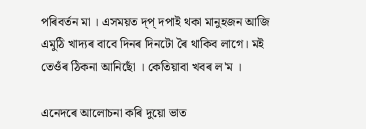পৰিবৰ্তন মা । এসময়ত দ্প্ দপাই থকা মানুহজন আজি এমুঠি খাদ্যৰ বাবে দিনৰ দিনটো ৰৈ থাকিব লাগে। মই তেওঁৰ ঠিকনা আনিছোঁ । কেতিয়াবা খবৰ ল'ম ।

এনেদৰে আলোচনা কৰি দুয়ো ভাত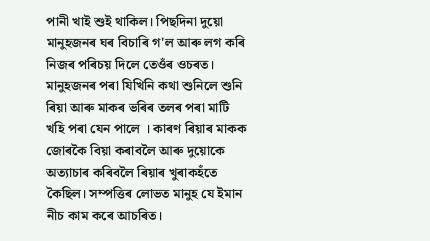পানী খাই শুই থাকিল। পিছদিনা দুয়ো মানুহজনৰ ঘৰ বিচাৰি গ'ল আৰু লগ কৰি নিজৰ পৰিচয় দিলে তেওঁৰ ওচৰত। মানুহজনৰ পৰা যিখিনি কথা শুনিলে শুনি ৰিয়া আৰু মাকৰ ভৰিৰ তলৰ পৰা মাটি খহি পৰা যেন পালে । কাৰণ ৰিয়াৰ মাকক জোৰকৈ বিয়া কৰাবলৈ আৰু দুয়োকে অত্যাচাৰ কৰিবলৈ ৰিয়াৰ খুৰাকহঁতে কৈছিল। সম্পত্তিৰ লোভত মানুহ যে ইমান নীচ কাম কৰে আচৰিত।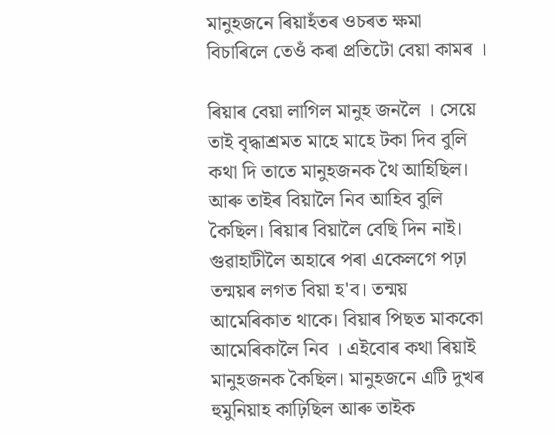মানুহজনে ৰিয়াহঁতৰ ওচৰত ক্ষমা বিচাৰিলে তেওঁ কৰা প্ৰতিটো বেয়া কামৰ ।

ৰিয়াৰ বেয়া লাগিল মানুহ জনলৈ । সেয়ে তাই বৃদ্ধাশ্ৰমত মাহে মাহে টকা দিব বুলি কথা দি তাতে মানুহজনক থৈ আহিছিল। আৰু তাইৰ বিয়ালৈ নিব আহিব বুলি কৈছিল। ৰিয়াৰ বিয়ালৈ বেছি দিন নাই। গুৱাহাটীলৈ অহাৰে পৰা একেলগে পঢ়া তন্ময়ৰ লগত বিয়া হ'ব। তন্ময় আমেৰিকাত থাকে। বিয়াৰ পিছত মাককো আমেৰিকালৈ নিব । এইবোৰ কথা ৰিয়াই মানুহজনক কৈছিল। মানুহজনে এটি দুখৰ হুমুনিয়াহ কাঢ়িছিল আৰু তাইক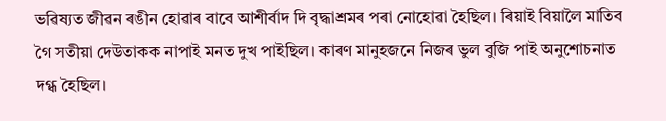ভৱিষ্যত জীৱন ৰঙীন হোৱাৰ বাবে আশীৰ্বাদ দি বৃদ্ধাশ্ৰমৰ পৰা নোহোৱা হৈছিল। ৰিয়াই বিয়ালৈ মাতিব গৈ সতীয়া দেউতাকক নাপাই মনত দুখ পাইছিল। কাৰণ মানুহজনে নিজৰ ভুল বুজি পাই অনুশোচনাত দগ্ধ হৈছিল।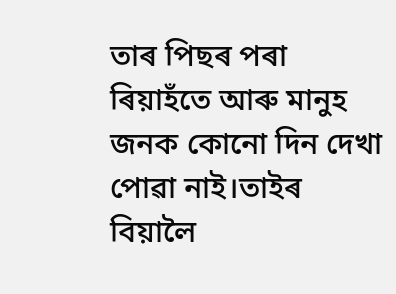তাৰ পিছৰ পৰা ৰিয়াহঁতে আৰু মানুহ জনক কোনো দিন দেখা পোৱা নাই।তাইৰ বিয়ালৈ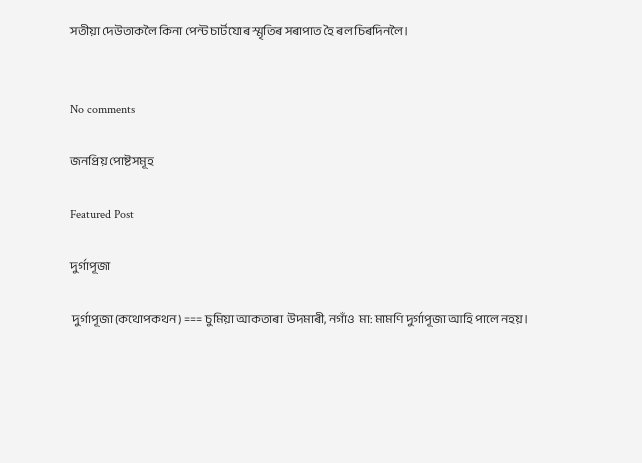সতীয়া দেউতাকলৈ কিনা পেন্ট চাৰ্টযোৰ স্মৃতিৰ সৰাপাত হৈ ৰল চিৰদিনলৈ।


No comments

জনপ্ৰিয় পোষ্টসমূহ

Featured Post

দুৰ্গাপূজা

 দুৰ্গাপূজা (কথোপকথন) === চুমিয়া আকতাৰা  উদমাৰী, নগাঁও  মা: মামণি দুৰ্গাপূজা আহি পালে নহয়।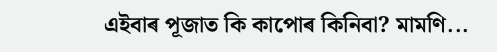এইবাৰ পূজাত কি কাপোৰ কিনিবা? মামণি...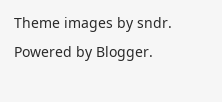Theme images by sndr. Powered by Blogger.